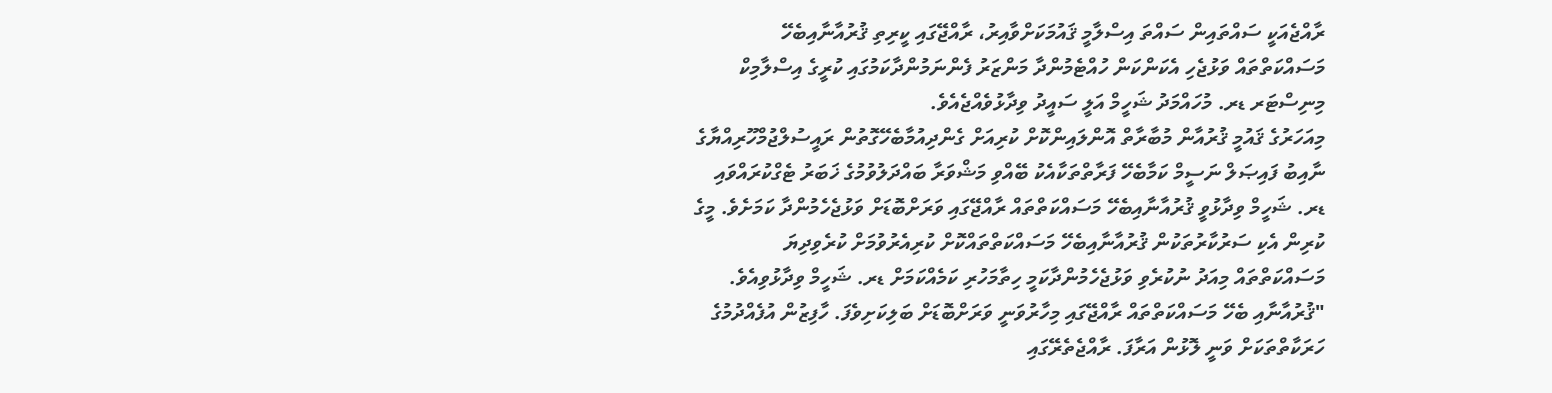ރާއްޖެއަކީ ސައްތައިން ސައްތަ އިސްލާމީ ޤައުމަކަށްވާއިރު، ރާއްޖޭގައި ކީރިތި ޤުރުއާނާއިބެހޭ މަސައްކަތްތައް ވަޅުޖެހި އެކަންކަން ހުއްޓެމުންދާ މަންޒަރު ފެންނަމުންދާކަމުގައި ކުރީގެ އިސްލާމިކް މިނިސްޓަރ ޑރ. މުހައްމަދު ޝަހީމް އަލީ ސައީދު ވިދާޅުވެއްޖެއެވެ.
މިއަހަރުގެ ޤައުމީ ޤުރުއާން މުބާރާތް އޮންލައިންކޮށް ކުރިއަށް ގެންދިއުމާބެހޭގޮތުން ރައީސުލްޖުމްހޫރިއްޔާގެ ނާއިބު ފައިޞަލް ނަސީމް ކަމާބެހޭ ފަރާތްތަކާއެކު ބޭއްވި މަޝްވަރާ ބައްދަލުވުމުގެ ޚަބަރު ޓެގްކުރައްވައި ޑރ. ޝަހީމް ވިދާޅުވީ ޤުރުއާނާއިބެހޭ މަސައްކަތްތައް ރާއްޖޭގައި ވަރަށްބޮޑަށް ވަޅުޖެހެމުންދާ ކަމަށެވެ. މީގެ ކުރިން އެކި ސަރުކާރުތަކުން ޤުރުއާނާއިބެހޭ މަސައްކަތްތައްކޮށް ކުރިއެރުވުމަށް ކުރެވިދިޔަ މަސައްކަތްތައް މިއަދު ނުކުރެވި ވަޅުޖެހެމުންދާކަމީ ހިތާމަހުރި ކަމެއްކަމަށް ޑރ. ޝަހީމް ވިދާޅުވިއެވެ.
"ޤުރުއާނާއި ބެހޭ މަސައްކަތްތައް ރާއްޖޭގައި މިހާރުވަނީ ވަރަށްބޮޑަށް ބަލިކަށިވެފަ. ހާފިޒުން އުފެއްދުމުގެ ހަރަކާތްތަކަށް ވަނީ ލޮޅުން އަރާފަ. ރާއްޖެތެރޭގައި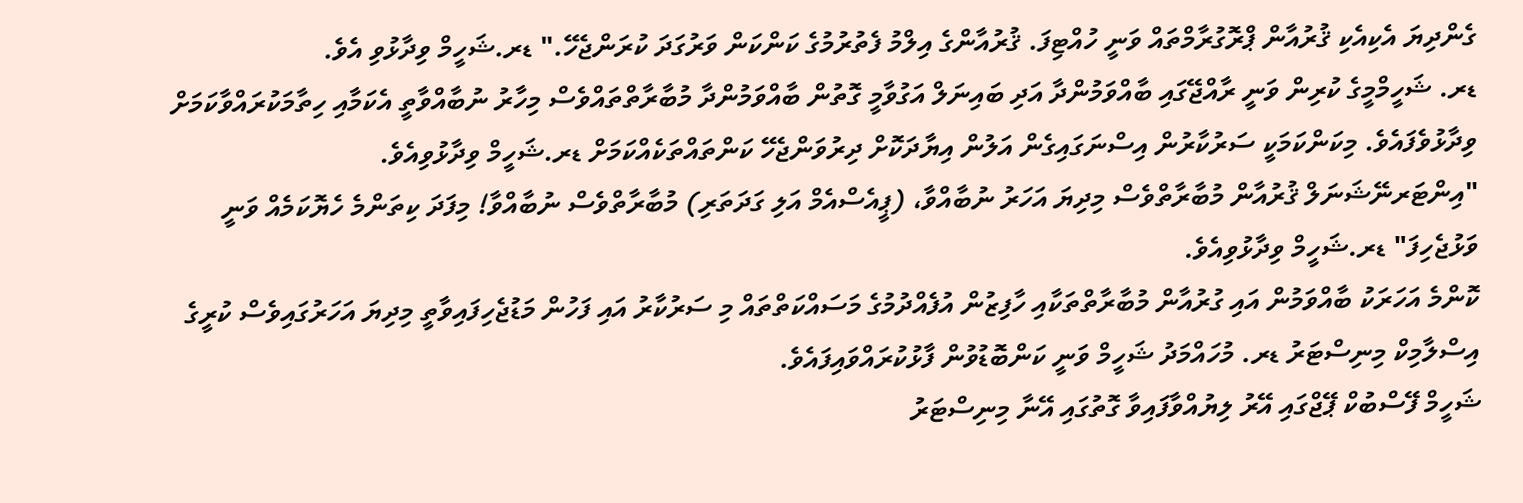ގެންދިޔަ އެކިއެކި ޤުރުއާން ޕްރޮގުރާމްތައް ވަނީ ހުއްޓިފަ. ޤުރުއާންގެ އިލްމު ފެތުރުމުގެ ކަންކަން ވަރުގަދަ ކުރަންޖެހޭ." ޑރ.ޝަހީމް ވިދާޅުވި އެވެ.
ޑރ. ޝަހީމްމީގެ ކުރިން ވަނީ ރާއްޖޭގައި ބާއްވަމުންދާ އަދި ބައިނަލް އަގުވާމީ ގޮތުން ބާއްވަމުންދާ މުބާރާތްތައްވެސް މިހާރު ނުބާއްވާތީ އެކަމާއި ހިތާމަކުރައްވާކަމަށް ވިދާޅުވެފައެވެ. މިކަންކަމަކީ ސަރުކާރުން އިސްނަގައިގެން އަލުން އިޔާދަކޮށް ދިރުވަންޖެހޭ ކަންތައްތަކެއްކަމަށް ޑރ.ޝަހީމް ވިދާޅުވިއެވެ.
"އިންޓަރނޭޝަނަލް ޤުރުއާން މުބާރާތްވެސް މިދިޔަ އަހަރު ނުބާއްވާ، (ޕީއެސްއެމް އަލި ގަދަތަރި) މުބާރާތްވެސް ނުބާއްވާ! މިފަދަ ކިތަންމެ ހެޔޮކަމެއް ވަނީ ވަޅުޖެހިފަ" ޑރ.ޝަހީމް ވިދާޅުވިއެވެ.
ކޮންމެ އަހަރަކު ބާއްވަމުން އައި ގުރުއާން މުބާރާތްތަކާއި ހާފިޒުން އުފެއްދުމުގެ މަސައްކަތްތައް މި ސަރުކާރު އައި ފަހުން މަޑުޖެހިފައިވާތީ މިދިޔަ އަހަރުގައިވެސް ކުރީގެ އިސްލާމިކް މިނިސްޓަރު ޑރ. މުހައްމަދު ޝަހީމް ވަނީ ކަންބޮޑުވުން ފާޅުކުރައްވައިފައެވެ.
ޝަހީމް ފޭސްބުކް ޕޭޖްގައި އޭރު ލިޔުއްވާފައިވާ ގޮތުގައި އޭނާ މިނިސްޓަރު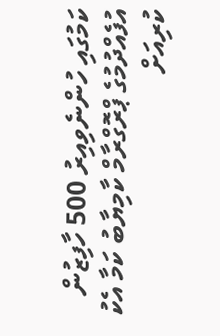ކަމުގައި ހުންނެވިއިރު 500 ހާފިޒުން އުފެއްދުމުގެ ޕްރޮގްރާމް ކާމިޔާބު ކަމާ އެކު ކުރިއަށް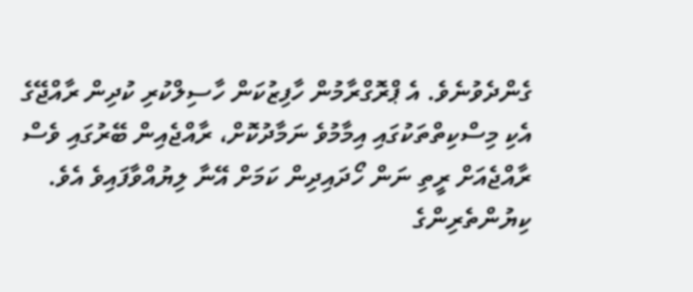ގެންދެވުނެވެ. އެ ޕްރޮގްރާމުން ހާފިޒުކަން ހާސިލްކުރި ކުދިން ރާއްޖޭގެ އެކި މިސްކިތްތަކުގައި އިމާމުވެ ނަމާދުކޮށް، ރާއްޖެއިން ބޭރުގައި ވެސް ރާއްޖެއަށް ރީތި ނަން ހޯދައިދިން ކަމަށް އޭނާ ލިޔުއްވާފައިވެ އެވެ.
ކިޔުންތެރިންގެ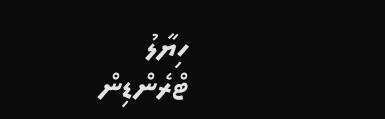ހިޔާލު
ޓްރެންޑިން